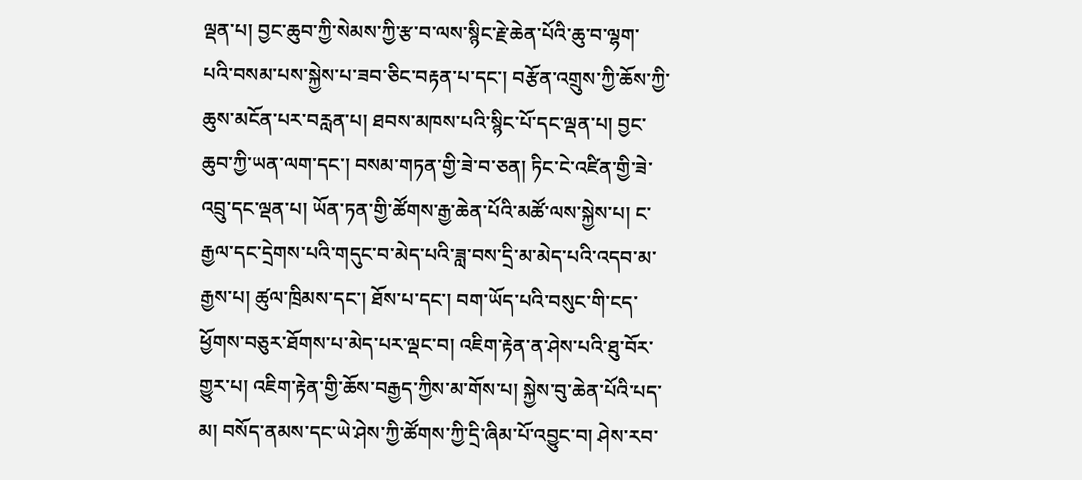ལྡན་པ། བྱང་ཆུབ་ཀྱི་སེམས་ཀྱི་རྩ་བ་ལས་སྙིང་རྗེ་ཆེན་པོའི་ཆུ་བ་ལྷག་པའི་བསམ་པས་སྐྱེས་པ་ཟབ་ཅིང་བརྟན་པ་དང་། བརྩོན་འགྲུས་ཀྱི་ཆོས་ཀྱི་ཆུས་མངོན་པར་བརླན་པ། ཐབས་མཁས་པའི་སྙིང་པོ་དང་ལྡན་པ། བྱང་ཆུབ་ཀྱི་ཡན་ལག་དང་། བསམ་གཏན་གྱི་ཟེ་བ་ཅན། ཏིང་ངེ་འཛིན་གྱི་ཟེ་འབྲུ་དང་ལྡན་པ། ཡོན་ཏན་གྱི་ཚོགས་རྒྱ་ཆེན་པོའི་མཚོ་ལས་སྐྱེས་པ། ང་རྒྱལ་དང་དྲེགས་པའི་གདུང་བ་མེད་པའི་ཟླ་བས་དྲི་མ་མེད་པའི་འདབ་མ་རྒྱས་པ། ཚུལ་ཁྲིམས་དང་། ཐོས་པ་དང་། བག་ཡོད་པའི་བསུང་གི་ངད་ཕྱོགས་བཅུར་ཐོགས་པ་མེད་པར་ལྡང་བ། འཇིག་རྟེན་ན་ཤེས་པའི་ཐུ་བོར་གྱུར་པ། འཇིག་རྟེན་གྱི་ཆོས་བརྒྱད་ཀྱིས་མ་གོས་པ། སྐྱེས་བུ་ཆེན་པོའི་པད་མ། བསོད་ནམས་དང་ཡེ་ཤེས་ཀྱི་ཚོགས་ཀྱི་དྲི་ཞིམ་པོ་འབྱུང་བ། ཤེས་རབ་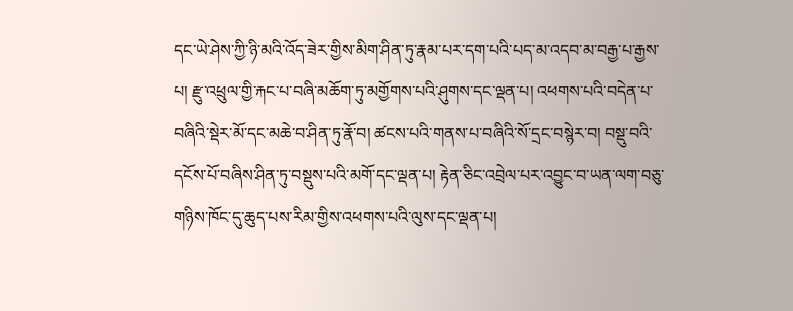དང་ཡེ་ཤེས་ཀྱི་ཉི་མའི་འོད་ཟེར་གྱིས་མིག་ཤིན་ཏུ་རྣམ་པར་དག་པའི་པད་མ་འདབ་མ་བརྒྱ་པ་རྒྱས་པ། རྫུ་འཕྲུལ་གྱི་རྐང་པ་བཞི་མཆོག་ཏུ་མགྱོགས་པའི་ཤུགས་དང་ལྡན་པ། འཕགས་པའི་བདེན་པ་བཞིའི་སྡེར་མོ་དང་མཆེ་བ་ཤིན་ཏུ་རྣོ་བ། ཚངས་པའི་གནས་པ་བཞིའི་སོ་དྲང་བསྙེར་བ། བསྡུ་བའི་དངོས་པོ་བཞིས་ཤིན་ཏུ་བསྡུས་པའི་མགོ་དང་ལྡན་པ། རྟེན་ཅིང་འབྲེལ་པར་འབྱུང་བ་ཡན་ལག་བཅུ་གཉིས་ཁོང་དུ་ཆུད་པས་རིམ་གྱིས་འཕགས་པའི་ལུས་དང་ལྡན་པ།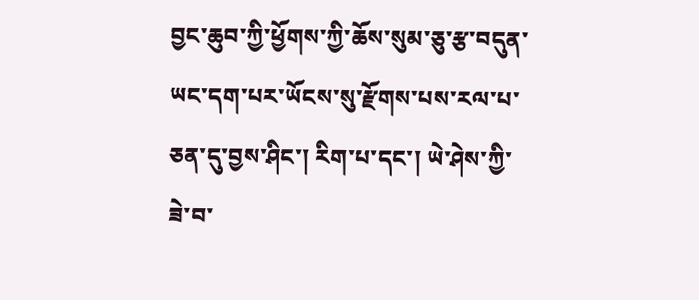བྱང་ཆུབ་ཀྱི་ཕྱོགས་ཀྱི་ཆོས་སུམ་ཅུ་རྩ་བདུན་ཡང་དག་པར་ཡོངས་སུ་རྫོགས་པས་རལ་པ་ཅན་དུ་བྱས་ཤིང་། རིག་པ་དང་། ཡེ་ཤེས་ཀྱི་ཟེ་བ་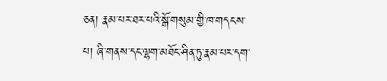ཅན། རྣམ་པར་ཐར་པའི་སྒོ་གསུམ་གྱི་ཁ་གདངས་པ། ཞི་གནས་དང་ལྷག་མཐོང་ཤིན་ཏུ་རྣམ་པར་དག་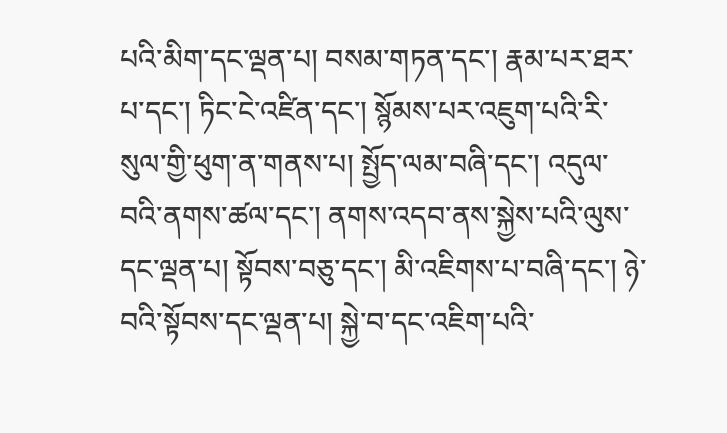པའི་མིག་དང་ལྡན་པ། བསམ་གཏན་དང་། རྣམ་པར་ཐར་པ་དང་། ཏིང་ངེ་འཛིན་དང་། སྙོམས་པར་འཇུག་པའི་རི་སུལ་གྱི་ཕུག་ན་གནས་པ། སྤྱོད་ལམ་བཞི་དང་། འདུལ་བའི་ནགས་ཚལ་དང་། ནགས་འདབ་ནས་སྐྱེས་པའི་ལུས་དང་ལྡན་པ། སྟོབས་བཅུ་དང་། མི་འཇིགས་པ་བཞི་དང་། ཉེ་བའི་སྟོབས་དང་ལྡན་པ། སྐྱེ་བ་དང་འཇིག་པའི་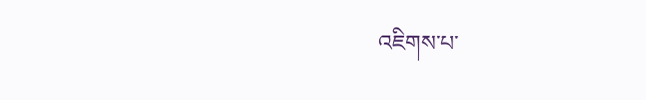འཇིགས་པ་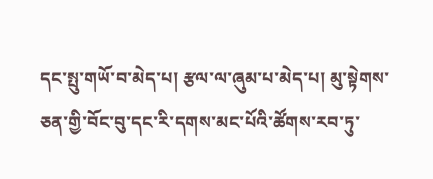དང་སྤུ་གཡོ་བ་མེད་པ། རྩལ་ལ་ཞུམ་པ་མེད་པ། མུ་སྟེགས་ཅན་གྱི་བོང་བུ་དང་རི་དགས་མང་པོའི་ཚོགས་རབ་ཏུ་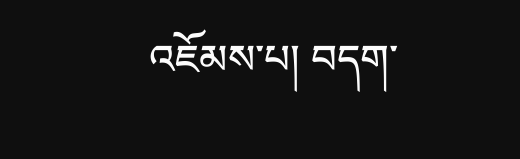འཇོམས་པ། བདག་